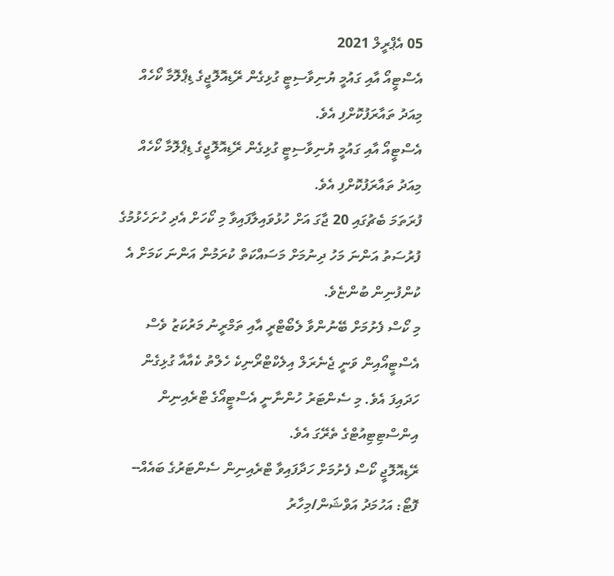05 އެޕްރީލް 2021
އެސްޓީއޯ އާއި ގައުމީ ޔުނިވާސިޓީ ގުޅިގެން ރޭޑިއޮލޮޖީގެ ޑިޕްލޮމާ ކޯހެއް މިއަދު ތައާރަފުކޮށްފި އެވެ.
އެސްޓީއޯ އާއި ގައުމީ ޔުނިވާސިޓީ ގުޅިގެން ރޭޑިއޮލޮޖީގެ ޑިޕްލޮމާ ކޯހެއް މިއަދު ތައާރަފުކޮށްފި އެވެ.
ފުރަތަމަ ބެޗުގައި 20 ޖާގަ އަށް ހުޅުވައިލާފައިވާ މި ކޯހަށް އެދި ހުށަހެޅުމުގެ ފުރުސަތު އަންނަ މަހު ދިނުމަށް މަސައްކަތް ކުރަމުން އަންނަ ކަމަށް އެ ކުންފުނިން ބުންޏެވެ.
މި ކޯސް ފެށުމަށް ބޭނުންވާ ލެބޯޓްރީ އާއި ތަމްރީނު މަރުކަޒު ވެސް އެސްޓީއޯއިން ވަނީ ޖެނެރަލް އިލެކްޓްރޯނިކެ ހެލްތު ކެއާއާ ގުޅިގެން ހަދައިފަ އެވެ. މި ސެންޓަރު ހުންނާނީ އެސްޓީއޯގެ ޓްރެއިނިން އިންސްޓިޓިއުޓްގެ ތެރޭގަ އެވެ.
ރޭޑިއޮލޮޖީ ކޯސް ފެށުމަށް ހަދާފައިވާ ޓްރެއިނިން ސެންޓަރުގެ ބައެއް-- ފޮޓޯ: އަހުމަދު އަވްޝަން/މިހާރު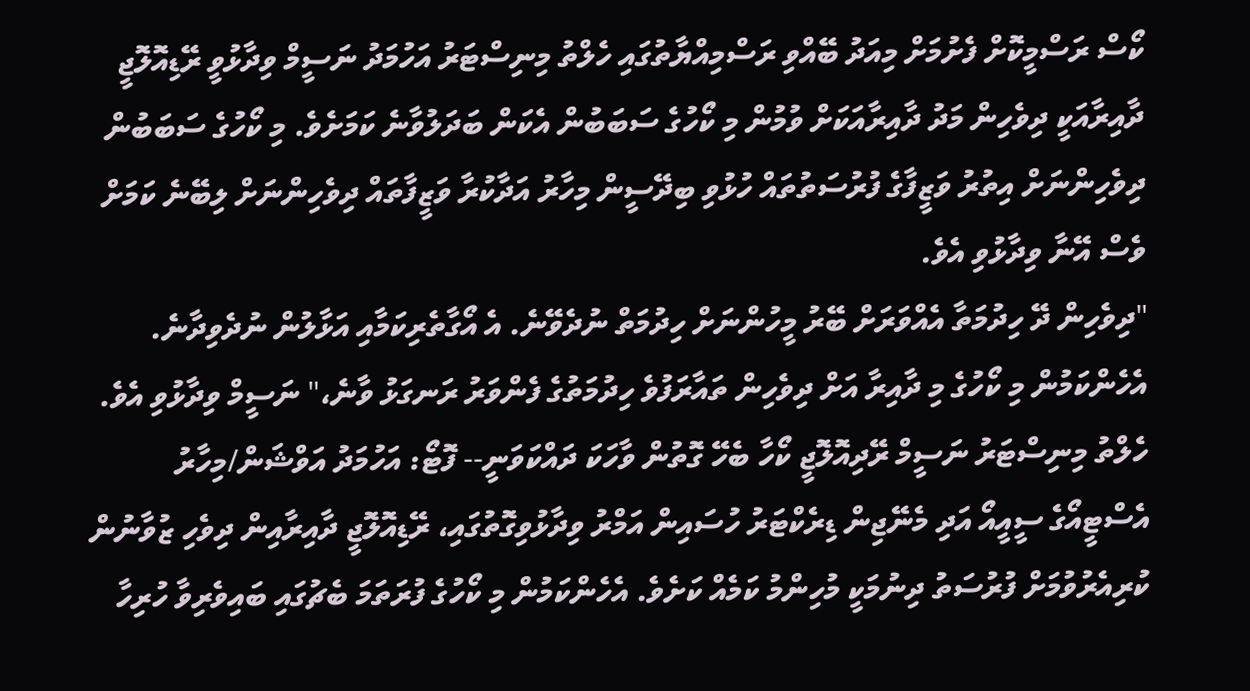ކޯސް ރަސްމީކޮށް ފެށުމަށް މިއަދު ބޭއްވި ރަސްމިއްޔާތުގައި ހެލްތު މިނިސްޓަރު އަހުމަދު ނަސީމް ވިދާޅުވީ ރޭޑިއޮލޮޖީ ދާއިރާއަކީ ދިވެހިން މަދު ދާއިރާއަކަށް ވުމުން މި ކޯހުގެ ސަބަބުން އެކަން ބަދަލުވާނެ ކަމަށެވެ. މި ކޯހުގެ ސަބަބުން ދިވެހިންނަށް އިތުރު ވަޒީފާގެ ފުރުސަތުތައް ހުޅުވި ބިދޭސީން މިހާރު އަދާކުރާ ވަޒީފާތައް ދިވެހިންނަށް ލިބޭނެ ކަމަށް ވެސް އޭނާ ވިދާޅުވި އެވެ.
"ދިވެހިން ދޭ ހިދުމަތާ އެއްވަރަށް ބޭރު މީހުންނަށް ހިދުމަތް ނުދެވޭނެ. އެ އޯގާތެރިކަމާއި އަޅާލުން ނުދެވިދާނެ. އެހެންކަމުން މި ކޯހުގެ މި ދާއިރާ އަށް ދިވެހިން ތައާރަފުވެ ހިދުމަތުގެ ފެންވަރު ރަނގަޅު ވާނެ،" ނަސީމް ވިދާޅުވި އެވެ.
ހެލްތު މިނިސްޓަރު ނަސީމް ރޭދިއޮލޮޖީ ކޯހާ ބެހޭ ގޮތުން ވާހަކަ ދައްކަވަނީ-- ފޮޓޯ: އަހުމަދު އަވްޝަން/މިހާރު
އެސްޓީއޯގެ ސީއީއޯ އަދި މެނޭޖިން ޑިރެކްޓަރު ހުސައިން އަމްރު ވިދާޅުވިގޮތުގައި، ރޭޑިއޮލޮޖީ ދާއިރާއިން ދިވެހި ޒުވާނުން ކުރިއެރުވުމަށް ފުރުސަތު ދިނުމަކީ މުހިންމު ކަމެއް ކަށެވެ. އެހެންކަމުން މި ކޯހުގެ ފުރަތަމަ ބެޗުގައި ބައިވެރިވާ ހުރިހާ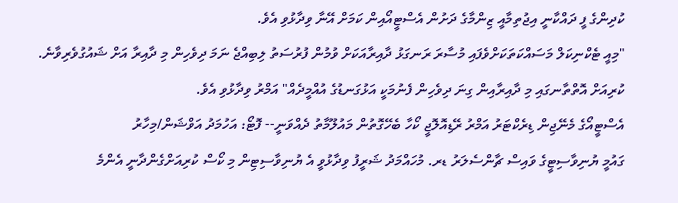ކުދިންގެ ފީ ދައްކާނީ އިޖުތިމާއީ ޒިންމާގެ ދަށުން އެސްޓީއޯއިން ކަމަށް އޭނާ ވިދާޅުވި އެވެ.
"މިއީ ޓެކްނިކަލް މަސައްކަތަކަށްވެފައި މުސާރަ ރަނގަޅު ދާއިރާއަކަށް ވުމުން ފުރުސަތު ލިބިއްޖެ ނަމަ ދިވެހިން މި ދާއިރާ އަށް ޝައުގުވެރިވާނެ. ކުރިއަށް އޮތްތާނގައި މި ދާއިރާއިން ގިނަ ދިވެހިން ފެނުމަކީ އަޅުގަނޑުގެ އުއްމީދެއް" އަމްރު ވިދާޅުވި އެވެ.
އެސްޓީއޯގެ މެނޭޖިން ޑިރެކްޓަރު އަމްރު ރޭޑިއޮލޮޖީ ކޯހާ ބެހޭގޮތުން މައުލޫމާތު ދެއްވަނީ-- ފޮޓޯ: އަހުމަދު އަވްޝަން/މިހާރު
ގައުމީ ޔުނިވާސިޓީގެ ވައިސް ޗާންސެލަރު ޑރ. މުހައްމަދު ޝަރީފު ވިދާޅުވީ އެ ޔުނިވާސިޓިން މި ކޯސް ކުރިއަށްގެންދާނީ އެންމެ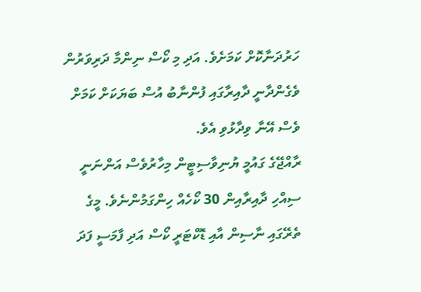ހަރުދަނާކޮށް ކަމަށެވެ. އަދި މި ކޯސް ނިންމާ ދަރިވަރުން ވެގެންދާނީ ދާއިރާގައި ފުންނާބު އުސް ބަޔަކަށް ކަމަށް ވެސް އޭނާ ވިދާޅުވި އެވެ.
ރާއްޖޭގެ ގައުމީ ޔުނިވާސިޓީން މިހާރުވެސް އަންނަނީ ސިއްހި ދާއިރާއިން 30 ކޯހެއް ހިންގަމުންނެވެ. މީގެ ތެރޭގައި ނާސިން އާއި ޑޮކްޓަރީ ކޯސް އަދި ފާމަސީ ފަދަ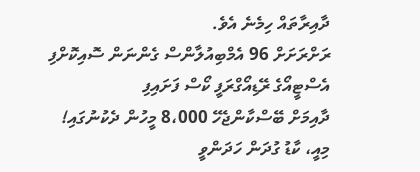ދާއިރާތައް ހިމެނެ އެވެ.
ރަށްރަށަށް 96 އެމްބިއުލާންސް ގެންނަން ސޮއިކޮށްފި
އެސްޓީއޯގެ ރޭޑިއޯގްރަފީ ކޯސް ފަށައިފި
ދާއިމަށް ބޭސްކާންޖެހޭ 8،000 މީހުން ދެކުނުގައި!
މިއީ، ކާޑު ގުދަން ހަދަންވީ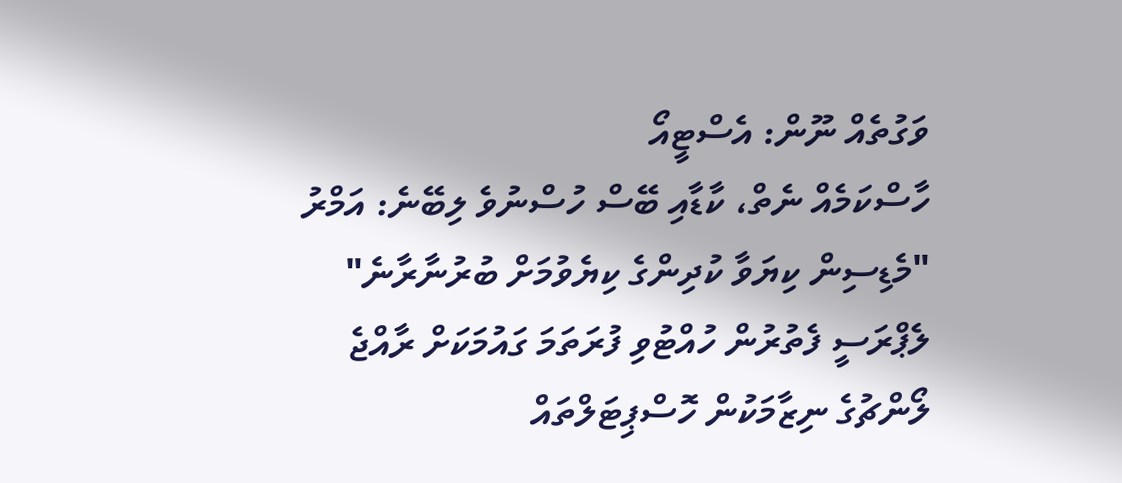ވަގުތެއް ނޫން: އެސްޓީއޯ
ހާސްކަމެއް ނެތް، ކާޑާއި ބޭސް ހުސްނުވެ ލިބޭނެ: އަމްރު
"މެޑިސިން ކިޔަވާ ކުދިންގެ ކިޔެވުމަށް ބުރުނާރާނެ"
ލެޕްރަސީ ފެތުރުން ހުއްޓުވި ފުރަތަމަ ގައުމަކަށް ރާއްޖެ
ލޯންޗުގެ ނިޒާމަކުން ހޮސްޕިޓަލްތައް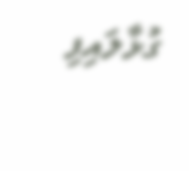ގުޅާލައިފި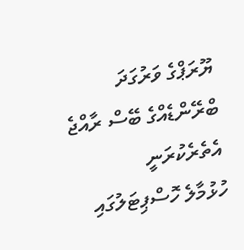ޔޫރަޕްގެ ވަރުގަދަ ބްރޭންޑެއްގެ ބޭސް ރާއްޖެ އެތެރެކުރަނީ
ހުޅުމާލެ ހޮސްޕިޓަލުގައި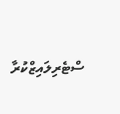ސްޓެރިލައިޒްކުރާ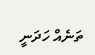ތަނެއް ހަދަނީ